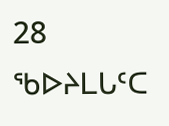28 ᖃᐅᔨᒪᒐᑦᑕ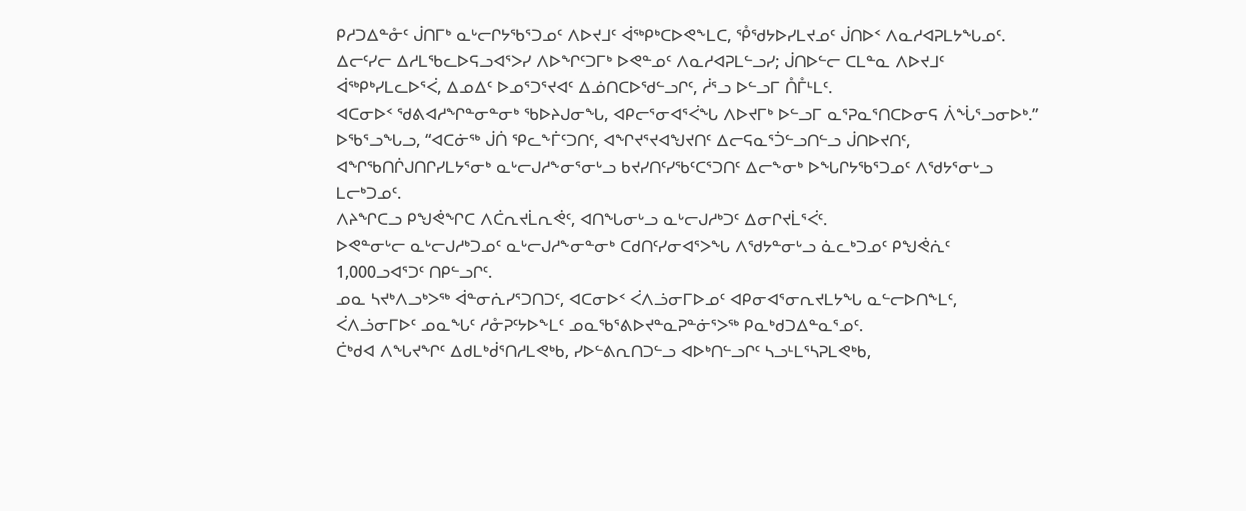ᑭᓱᑐᐃᓐᓁᑦ ᒎᑎᒥᒃ ᓇᒡᓕᒋᔭᖃᕐᑐᓄᑦ ᐱᐅᔪᒧᑦ ᐋᖅᑭᒃᑕᐅᕙᖕᒪᑕ, ᕾᖁᔭᐅᓯᒪᔪᓄᑦ ᒎᑎᐅᑉ ᐱᓇᓱᐊᕈᒪᔭᖓᓄᑦ.
ᐃᓕᑦᓯᓕ ᐃᓱᒪᖃᓚᐅᕋᓗᐊᕐᐳᓯ ᐱᐅᖏᑦᑐᒥᒃ ᐅᕙᓐᓄᑦ ᐱᓇᓱᐊᕈᒪᓪᓗᓯ; ᒎᑎᐅᓪᓕ ᑕᒪᓐᓇ ᐱᐅᔪᒧᑦ ᐋᖅᑭᒃᓯᒪᓚᐅᕐᐹ, ᐃᓄᐃᑦ ᐅᓄᕐᑐᕐᔪᐊᑦ ᐃᓅᑎᑕᐅᖁᓪᓗᒋᑦ, ᓲᕐᓗ ᐅᓪᓗᒥ ᑍᒤᒻᒪᑦ.
ᐊᑕᓂᐅᑉ ᖁᕕᐊᓱᖏᓐᓂᓐᓂᒃ ᖃᐅᔨᒍᓂᖓ, ᐊᑭᓕᕐᓂᐊᕐᐹᖓ ᐱᐅᔪᒥᒃ ᐅᓪᓗᒥ ᓇᕐᕈᓇᕐᑎᑕᐅᓂᕋ ᐲᖔᕐᓗᓂᐅᒃ.”
ᐅᖃᕐᓗᖓᓗ, “ᐊᑕᓃᖅ ᒎᑏ ᕿᓚᖕᒦᑦᑐᑎᑦ, ᐊᖏᔪᕐᔪᐊᖑᔪᑎᑦ ᐃᓕᕋᓇᕐᑑᓪᓗᑎᓪᓗ ᒎᑎᐅᔪᑎᑦ, ᐊᖏᖃᑎᒌᒍᑎᒋᓯᒪᔭᕐᓂᒃ ᓇᒡᓕᒍᓱᖕᓂᕐᓂᒡᓗ ᑲᔪᓯᑎᑦᓯᖃᑦᑕᕐᑐᑎᑦ ᐃᓕᖕᓂᒃ ᐅᖓᒋᔭᖃᕐᑐᓄᑦ ᐱᖁᔭᕐᓂᒡᓗ ᒪᓕᒃᑐᓄᑦ.
ᐱᔨᖏᑕᓗ ᑭᖑᕚᖏᑕ ᐱᑖᕆᔪᒫᕆᕚᑦ, ᐊᑎᖓᓂᒡᓗ ᓇᒡᓕᒍᓱᒃᑐᑦ ᐃᓂᒋᔪᒫᕐᐹᑦ.
ᐅᕙᓐᓂᒡᓕ ᓇᒡᓕᒍᓱᒃᑐᓄᑦ ᓇᒡᓕᒍᓱᖕᓂᓐᓂᒃ ᑕᑯᑎᑦᓯᓂᐊᕐᐳᖓ ᐱᖁᔭᓐᓂᒡᓗ ᓈᓚᒃᑐᓄᑦ ᑭᖑᕚᕇᑦ 1,000ᓗᐊᕐᑐᑦ ᑎᑭᓪᓗᒋᑦ.
ᓄᓇ ᓴᔪᒃᐱᓗᒃᐳᖅ ᐋᓐᓂᕇᓯᕐᑐᑎᑐᑦ, ᐊᑕᓂᐅᑉ ᐹᐱᓘᓂᒥᐅᓄᑦ ᐊᑭᓂᐊᕐᓂᕆᔪᒪᔭᖓ ᓇᓪᓕᐅᑎᖕᒪᑦ, ᐹᐱᓘᓂᒥᐅᑦ ᓄᓇᖓᑦ ᓱᓁᕈᑦᔭᐅᖕᒪᑦ ᓄᓇᖃᕐᕕᐅᔪᓐᓇᕈᓐᓃᕐᐳᖅ ᑭᓇᒃᑯᑐᐃᓐᓇᕐᓄᑦ.
ᑖᒃᑯᐊ ᐱᖓᔪᖏᑦ ᐃᑯᒪᒃᑰᕐᑎᓱᒪᕙᒃᑲ, ᓯᐅᓪᕕᕆᑎᑐᓪᓗ ᐊᐅᒃᑎᓪᓗᒋᑦ ᓴᓗᒻᒪᕐᓴᕈᒪᕙᒃᑲ,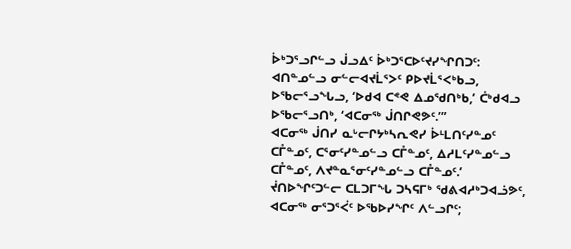ᐆᒃᑐᕐᓗᒋᓪᓗ ᒎᓗᐃᑦ ᐆᒃᑐᕐᑕᐅᑦᔪᓯᖏᑎᑐᑦ: ᐊᑎᓐᓄᓪᓗ ᓂᓪᓕᐊᔪᒫᕐᐳᑦ ᑭᐅᔪᒫᕐᐸᒃᑲᓗ, ᐅᖃᓕᕐᓗᖓᓗ, ‘ᐅᑯᐊ ᑕᕝᕙ ᐃᓄᖁᑎᒃᑲ,’ ᑖᒃᑯᐊᓗ ᐅᖃᓕᕐᓗᑎᒃ, ‘ᐊᑕᓂᖅ ᒎᑎᒋᕙᕗᑦ.’”
ᐊᑕᓂᖅ ᒎᑎᓯ ᓇᒡᓕᒋᔭᒃᓴᕆᕙᓯ ᐆᒻᒪᑎᑦᓯᓐᓄᑦ ᑕᒤᓐᓄᑦ, ᑕᕐᓂᑦᓯᓐᓄᓪᓗ ᑕᒤᓐᓄᑦ, ᐃᓱᒪᑦᓯᓐᓄᓪᓗ ᑕᒤᓐᓄᑦ, ᐱᔪᓐᓇᕐᓂᑦᓯᓐᓄᓪᓗ ᑕᒤᓐᓄᑦ.’
ᔫᑎᐅᖏᑦᑐᓪᓕ ᑕᒪᑐᒥᖓ ᑐᓴᕋᒥᒃ ᖁᕕᐊᓱᒃᑐᐊᓘᕗᑦ, ᐊᑕᓂᖅ ᓂᕐᑐᕐᐹᑦ ᐅᖃᐅᓯᖏᑦ ᐱᓪᓗᒋᑦ;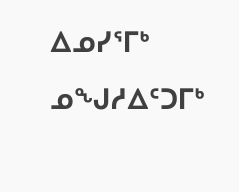ᐃᓄᓯᕐᒥᒃ ᓄᖑᓱᐃᑦᑐᒥᒃ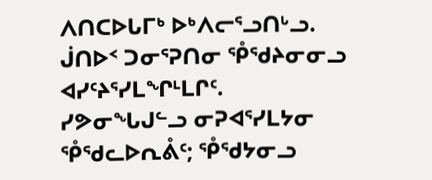ᐱᑎᑕᐅᒐᒥᒃ ᐅᒃᐱᓕᕐᓗᑎᒡᓗ.
ᒎᑎᐅᑉ ᑐᓂᕐᕈᑎᓂ ᕾᖁᔨᓂᓂᓗ ᐊᓯᑦᔨᕐᓯᒪᖏᒻᒪᒋᑦ.
ᓯᕗᓂᖓᒍᓪᓗ ᓂᕈᐊᕐᓯᒪᔭᓂ ᕾᖁᓚᐅᕆᕔᑦ; ᕾᖁᔭᓂᓗ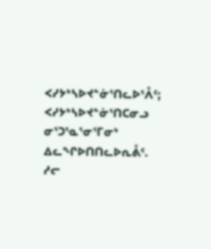ᐸᓯᔭᒃᓴᐅᔪᓐᓃᕐᑎᓚᐅᕐᐰᑦ; ᐸᓯᔭᒃᓴᐅᔪᓐᓃᕐᑎᑕᓂᓗ ᓂᕐᑐᕐᓇᕐᓂᕐᒥᓂᒃ ᐃᓚᖏᐅᑎᑎᓚᐅᕆᕔᑦ.
ᓱᓕ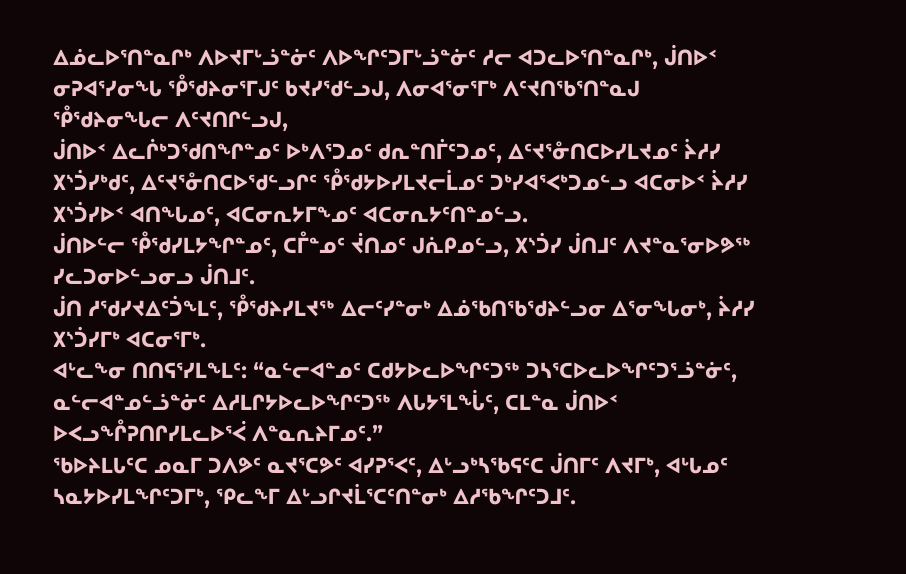ᐃᓅᓚᐅᕐᑎᓐᓇᒋᒃ ᐱᐅᔪᒥᒡᓘᓐᓃᑦ ᐱᐅᖏᑦᑐᒥᒡᓘᓐᓃᑦ ᓱᓕ ᐊᑐᓚᐅᕐᑎᓐᓇᒋᒃ, ᒎᑎᐅᑉ ᓂᕈᐊᕐᓯᓂᖓ ᕾᖁᔨᓂᕐᒥᒍᑦ ᑲᔪᓯᖁᓪᓗᒍ, ᐱᓂᐊᕐᓂᕐᒥᒃ ᐱᑦᔪᑎᖃᕐᑎᓐᓇᒍ ᕾᖁᔨᓂᖓᓕ ᐱᑦᔪᑎᒋᓪᓗᒍ,
ᒎᑎᐅᑉ ᐃᓚᒌᒃᑐᖁᑎᖏᓐᓄᑦ ᐅᒃᐱᕐᑐᓄᑦ ᑯᕆᓐᑎᒦᑦᑐᓄᑦ, ᐃᑦᔪᕐᓁᑎᑕᐅᓯᒪᔪᓄᑦ ᔩᓱᓯ ᙭ᔅᑑᓯᒃᑯᑦ, ᐃᑦᔪᕐᓁᑎᑕᐅᖁᓪᓗᒋᑦ ᕾᖁᔭᐅᓯᒪᔪᓕᒫᓄᑦ ᑐᒃᓯᐊᕐᐸᒃᑐᓄᓪᓗ ᐊᑕᓂᐅᑉ ᔩᓱᓯ ᙭ᔅᑑᓯᐅᑉ ᐊᑎᖓᓄᑦ, ᐊᑕᓂᕆᔭᒥᖕᓄᑦ ᐊᑕᓂᕆᔭᑦᑎᓐᓄᓪᓗ.
ᒎᑎᐅᓪᓕ ᕾᖁᓯᒪᔭᖏᓐᓄᑦ, ᑕᒤᓐᓄᑦ ᔫᑎᓄᑦ ᒍᕇᑭᓄᓪᓗ, ᙭ᔅᑑᓯ ᒎᑎᒧᑦ ᐱᔪᓐᓇᕐᓂᐅᕗᖅ ᓯᓚᑐᓂᐅᓪᓗᓂᓗ ᒎᑎᒧᑦ.
ᒎᑎ ᓱᖁᓯᔪᐃᑦᑑᖕᒪᑦ, ᕾᖁᔨᓯᒪᔪᖅ ᐃᓕᑦᓯᓐᓂᒃ ᐃᓅᖃᑎᖃᖁᔨᓪᓗᓂ ᐃᕐᓂᖓᓂᒃ, ᔩᓱᓯ ᙭ᔅᑑᓯᒥᒃ ᐊᑕᓂᕐᒥᒃ.
ᐊᒡᓚᖕᓂ ᑎᑎᕋᕐᓯᒪᖕᒪᑦ: “ᓇᓪᓕᐊᓐᓄᑦ ᑕᑯᔭᐅᓚᐅᖏᑦᑐᖅ ᑐᓴᕐᑕᐅᓚᐅᖏᑦᑐᕐᓘᓐᓃᑦ, ᓇᓪᓕᐊᓐᓄᓪᓘᓐᓃᑦ ᐃᓱᒪᒋᔭᐅᓚᐅᖏᑦᑐᖅ ᐱᒐᔭᕐᒪᖔᑦ, ᑕᒪᓐᓇ ᒎᑎᐅᑉ ᐅᐸᓗᖕᒊᕈᑎᒋᓯᒪᓚᐅᕐᐹ ᐱᓐᓇᕆᔨᒥᓄᑦ.”
ᖃᐅᔨᒪᒐᑦᑕ ᓄᓇᒥ ᑐᐱᕗᑦ ᓇᔪᕐᑕᕗᑦ ᐊᓯᕈᕐᐸᑦ, ᐃᒡᓗᒃᓴᖃᕋᑦᑕ ᒎᑎᒥᑦ ᐱᔪᒥᒃ, ᐊᒡᒐᓄᑦ ᓴᓇᔭᐅᓯᒪᖏᑦᑐᒥᒃ, ᕿᓚᖕᒥ ᐃᒡᓗᒋᔪᒫᕐᑕᑦᑎᓐᓂᒃ ᐃᓱᖃᖏᑦᑐᒧᑦ.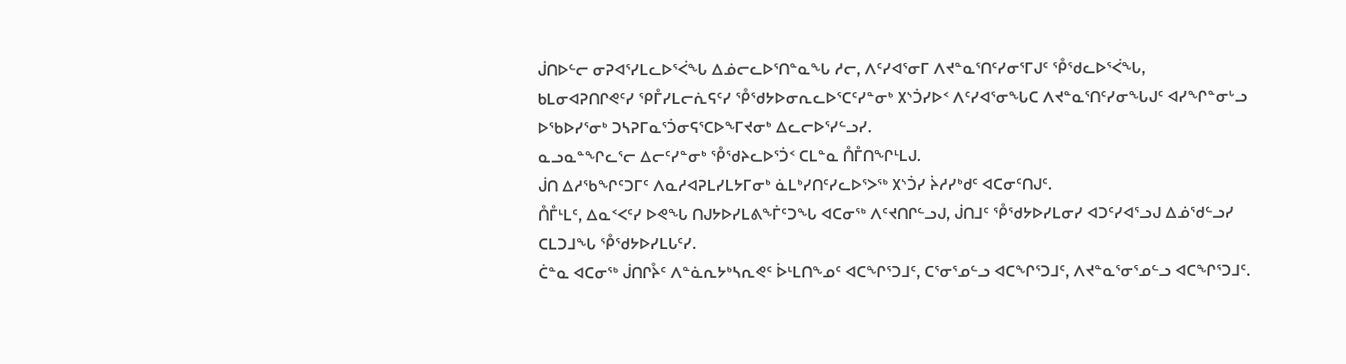ᒎᑎᐅᓪᓕ ᓂᕈᐊᕐᓯᒪᓚᐅᕐᐹᖓ ᐃᓅᓕᓚᐅᕐᑎᓐᓇᖓ ᓱᓕ, ᐱᑦᓯᐊᕐᓂᒥ ᐱᔪᓐᓇᕐᑎᑦᓯᓂᕐᒥᒍᑦ ᕾᖁᓚᐅᕐᐹᖓ,
ᑲᒪᓂᐊᕈᑎᒋᕙᑦᓯ ᕿᒤᓯᒪᓕᕇᕋᑦᓯ ᕾᖁᔭᐅᓂᕆᓚᐅᕐᑕᑦᓯᓐᓂᒃ ᙭ᔅᑑᓯᐅᑉ ᐱᑦᓯᐊᕐᓂᖓᑕ ᐱᔪᓐᓇᕐᑎᑦᓯᓂᖓᒍᑦ ᐊᓯᖏᓐᓂᒡᓗ ᐅᖃᐅᓯᕐᓂᒃ ᑐᓴᕈᒥᓇᕐᑑᓂᕋᕐᑕᐅᖕᒥᔪᓂᒃ ᐃᓚᓕᐅᕐᓯᓪᓗᓯ.
ᓇᓗᓇᓐᖏᓚᕐᓕ ᐃᓕᑦᓯᓐᓂᒃ ᕾᖁᔨᓚᐅᕐᑑᑉ ᑕᒪᓐᓇ ᑍᒤᑎᖏᒻᒪᒍ.
ᒎᑎ ᐃᓱᖃᖏᑦᑐᒥᑦ ᐱᓇᓱᐊᕈᒪᓯᒪᔭᒥᓂᒃ ᓈᒪᒃᓯᑎᑦᓯᓚᐅᕐᐳᖅ ᙭ᔅᑑᓯ ᔩᓱᓯᒃᑯᑦ ᐊᑕᓂᑦᑎᒍᑦ.
ᑍᒤᒻᒪᑦ, ᐃᓇᑉᐸᑦᓯ ᐅᕙᖓ ᑎᒍᔭᐅᓯᒪᕕᖕᒦᑦᑐᖓ ᐊᑕᓂᖅ ᐱᑦᔪᑎᒋᓪᓗᒍ, ᒎᑎᒧᑦ ᕾᖁᔭᐅᓯᒪᓂᓯ ᐊᑐᑦᓯᐊᕐᓗᒍ ᐃᓅᖁᓪᓗᓯ ᑕᒪᑐᒧᖓ ᕾᖁᔭᐅᓯᒪᒐᑦᓯ.
ᑖᓐᓇ ᐊᑕᓂᖅ ᒎᑎᒋᔧᑦ ᐱᓐᓈᕆᔭᒃᓴᕆᕙᑦ ᐆᒻᒪᑎᖕᓄᑦ ᐊᑕᖏᕐᑐᒧᑦ, ᑕᕐᓂᕐᓄᓪᓗ ᐊᑕᖏᕐᑐᒧᑦ, ᐱᔪᓐᓇᕐᓂᕐᓄᓪᓗ ᐊᑕᖏᕐᑐᒧᑦ.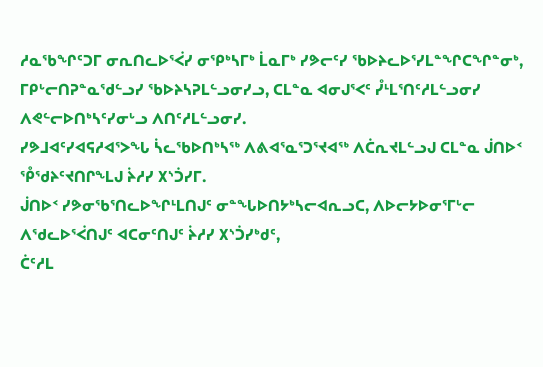ᓱᓇᖃᖏᑦᑐᒥ ᓂᕆᑎᓚᐅᕐᐹᓯ ᓂᕿᒃᓴᒥᒃ ᒫᓇᒥᒃ ᓯᕗᓕᑦᓯ ᖃᐅᔨᓚᐅᕐᓯᒪᓐᖏᑕᖏᓐᓂᒃ, ᒥᑭᒡᓕᑎᕈᓐᓇᖁᓪᓗᓯ ᖃᐅᔨᓴᕈᒪᓪᓗᓂᓯᓗ, ᑕᒪᓐᓇ ᐊᓂᒍᕐᐸᑦ ᓮᒻᒪᕐᑎᑦᓱᒪᓪᓗᓂᓯ ᐱᕙᓪᓕᐅᑎᒃᓴᑦᓯᓂᒡᓗ ᐱᑎᑦᓱᒪᓪᓗᓂᓯ.
ᓯᕗᒧᐊᑦᓯᐊᕋᓱᐊᕐᐳᖓ ᓵᓚᖃᐅᑎᒃᓴᖅ ᐱᕕᐊᕐᓇᕐᑐᕐᔪᐊᖅ ᐱᑖᕆᔪᒪᓪᓗᒍ ᑕᒪᓐᓇ ᒎᑎᐅᑉ ᕾᖁᔨᑦᔪᑎᒋᖕᒪᒍ ᔩᓱᓯ ᙭ᔅᑑᓯᒥ.
ᒎᑎᐅᑉ ᓯᕗᓂᖃᕐᑎᓚᐅᖏᒻᒪᑎᒍᑦ ᓂᓐᖓᐅᑎᔭᒃᓴᓕᐊᕆᓗᑕ, ᐱᐅᓕᔭᐅᓂᕐᒥᒡᓕ ᐱᖁᓚᐅᕐᐹᑎᒍᑦ ᐊᑕᓂᑦᑎᒍᑦ ᔩᓱᓯ ᙭ᔅᑑᓯᒃᑯᑦ,
ᑖᑦᓱᒪ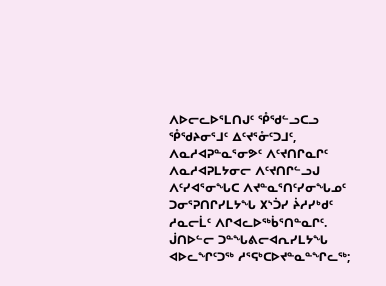ᐱᐅᓕᓚᐅᕐᒪᑎᒍᑦ ᕾᖁᓪᓗᑕᓗ ᕾᖁᔨᓂᕐᒧᑦ ᐃᑦᔪᕐᓁᑦᑐᒧᑦ, ᐱᓇᓱᐊᕈᓐᓇᕐᓂᕗᑦ ᐱᑦᔪᑎᒋᓇᒋᑦ ᐱᓇᓱᐊᕈᒪᔭᓂᓕ ᐱᑦᔪᑎᒋᓪᓗᒍ ᐱᑦᓯᐊᕐᓂᖓᑕ ᐱᔪᓐᓇᕐᑎᑦᓯᓂᖓᓄᑦ ᑐᓂᕐᕈᑎᒋᓯᒪᔭᖓ ᙭ᔅᑑᓯ ᔩᓱᓯᒃᑯᑦ ᓱᓇᓕᒫᑦ ᐱᒋᐊᓚᐅᖅᑳᕐᑎᓐᓇᒋᑦ.
ᒎᑎᐅᓪᓕ ᑐᓐᖓᕕᓕᐊᕆᓯᒪᔭᖓ ᐊᐅᓚᖏᑦᑐᖅ ᓱᕐᕋᒃᑕᐅᔪᓐᓇᓐᖏᓚᖅ;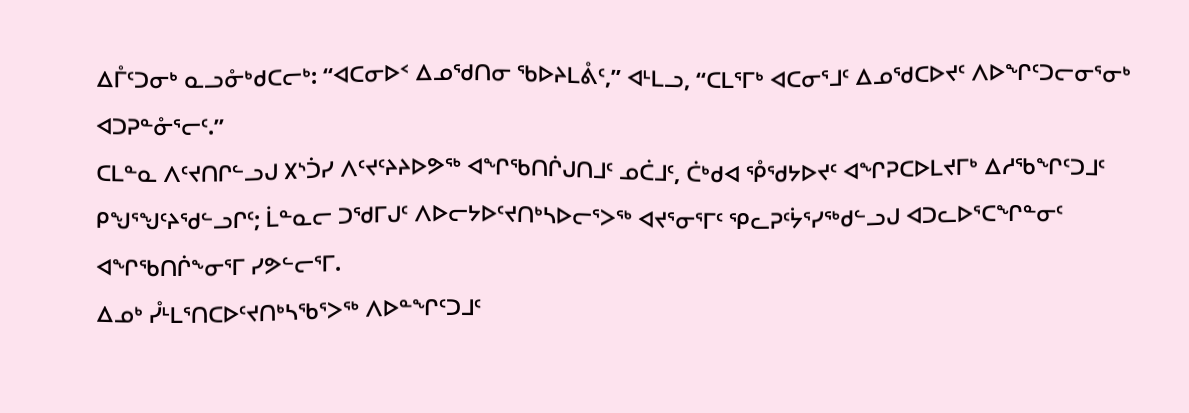ᐃᒤᑦᑐᓂᒃ ᓇᓗᓁᒃᑯᑕᓕᒃ: “ᐊᑕᓂᐅᑉ ᐃᓄᖁᑎᓂ ᖃᐅᔨᒪᕔᑦ,” ᐊᒻᒪᓗ, “ᑕᒪᕐᒥᒃ ᐊᑕᓂᕐᒧᑦ ᐃᓄᖁᑕᐅᔪᑦ ᐱᐅᖏᑦᑐᓕᓂᕐᓂᒃ ᐊᑐᕈᓐᓁᕐᓕᑦ.”
ᑕᒪᓐᓇ ᐱᑦᔪᑎᒋᓪᓗᒍ ᙭ᔅᑑᓯ ᐱᑦᔪᑦᔨᔨᐅᕗᖅ ᐊᖏᖃᑎᒌᒍᑎᒧᑦ ᓄᑖᒧᑦ, ᑖᒃᑯᐊ ᕾᖁᔭᐅᔪᑦ ᐊᖏᕈᑕᐅᒪᔪᒥᒃ ᐃᓱᖃᖏᑦᑐᒧᑦ ᑭᖑᕐᖑᑦᔨᖁᓪᓗᒋᑦ; ᒫᓐᓇᓕ ᑐᖁᒥᒍᑦ ᐱᐅᓕᔭᐅᑦᔪᑎᒃᓴᐅᓕᕐᐳᖅ ᐊᔪᕐᓂᕐᒥᑦ ᕿᓚᕈᑦᔮᕐᓯᖅᑯᓪᓗᒍ ᐊᑐᓚᐅᕐᑕᖏᓐᓂᑦ ᐊᖏᖃᑎᒌᖕᓂᕐᒥ ᓯᕗᓪᓕᕐᒥ.
ᐃᓄᒃ ᓮᒻᒪᕐᑎᑕᐅᑦᔪᑎᒃᓴᖃᕐᐳᖅ ᐱᐅᓐᖏᑦᑐᒧᑦ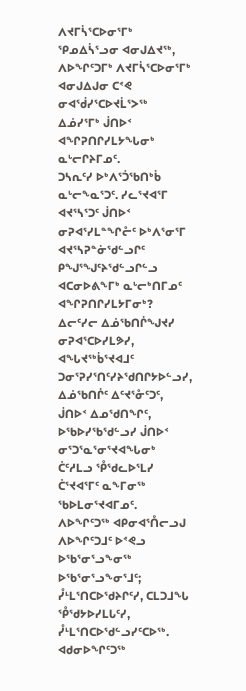ᐱᔪᒥᓵᕐᑕᐅᓂᕐᒥᒃ ᕿᓄᐃᓵᕐᓗᓂ ᐊᓂᒍᐃᔪᖅ, ᐱᐅᖏᑦᑐᒥᒃ ᐱᔪᒥᓵᕐᑕᐅᓂᕐᒥᒃ ᐊᓂᒍᐃᒍᓂ ᑕᕝᕙ ᓂᐊᖂᓯᕐᑕᐅᔪᒫᕐᐳᖅ ᐃᓅᓯᕐᒥᒃ ᒎᑎᐅᑉ ᐊᖏᕈᑎᒋᓯᒪᔭᖓᓂᒃ ᓇᒡᓕᒋᔨᒥᓄᑦ.
ᑐᓴᕆᑦᓯ ᐅᒃᐱᕐᑑᖃᑎᒃᑳ ᓇᒡᓕᖕᓇᕐᑐᑦ. ᓯᓚᕐᔪᐊᕐᒥ ᐊᔪᕐᓴᕐᑐᑦ ᒎᑎᐅᑉ ᓂᕈᐊᕐᓯᒪᓐᖏᓔᑦ ᐅᒃᐱᕐᓂᕐᒥ ᐊᔪᕐᓴᕈᓐᓃᖁᓪᓗᒋᑦ ᑭᖑᕐᖑᑦᔨᖁᓪᓗᒋᓪᓗ ᐊᑕᓂᐅᕕᖕᒥᒃ ᓇᒡᓕᒃᑎᒥᓄᑦ ᐊᖏᕈᑎᒋᓯᒪᔭᒥᓂᒃ?
ᐃᓕᑦᓯᓕ ᐃᓅᖃᑎᒌᖑᔪᓯ ᓂᕈᐊᕐᑕᐅᓯᒪᕗᓯ, ᐊᖓᔪᖅᑳᕐᔪᐊᒧᑦ ᑐᓂᕐᕈᓯᕐᑎᑦᓯᔨᖁᑎᒋᔭᐅᓪᓗᓯ, ᐃᓅᖃᑎᒌᑦ ᐃᑦᔪᕐᓁᑦᑐᑦ, ᒎᑎᐅᑉ ᐃᓄᖁᑎᖏᑦ, ᐅᖃᐅᓯᖃᖁᓪᓗᓯ ᒎᑎᐅᑉ ᓂᕐᑐᕐᓇᕐᓂᕐᔪᐊᖓᓂᒃ ᑖᑦᓱᒪᓗ ᕾᖁᓚᐅᕐᒪᓯ ᑖᕐᔪᐊᕐᒥᑦ ᓇᖕᒥᓂᖅ ᖃᐅᒪᓂᕐᔪᐊᒥᓄᑦ.
ᐱᐅᖏᑦᑐᖅ ᐊᑭᓂᐊᕐᑍᓕᓗᒍ ᐱᐅᖏᑦᑐᒧᑦ ᐅᕝᕙᓗ ᐅᖃᕐᓂᕐᓗᖕᓂᖅ ᐅᖃᕐᓂᕐᓗᖕᓂᕐᒧᑦ; ᓮᒻᒪᕐᑎᑕᐅᖁᔨᒋᑦᓯ, ᑕᒪᑐᒧᖓ ᕾᖁᔭᐅᓯᒪᒐᑦᓯ, ᓮᒻᒪᕐᑎᑕᐅᖁᓪᓗᓯᑦᑕᐅᖅ.
ᐊᑯᓂᐅᖏᑦᑐᖅ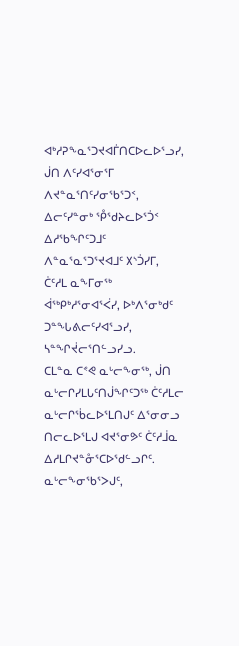ᐊᒃᓱᕈᖕᓇᕐᑐᔪᐊᒦᑎᑕᐅᓚᐅᕐᓗᓯ, ᒎᑎ ᐱᑦᓯᐊᕐᓂᕐᒥ ᐱᔪᓐᓇᕐᑎᑦᓯᓂᖃᕐᑐᑉ, ᐃᓕᑦᓯᓐᓂᒃ ᕾᖁᔨᓚᐅᕐᑑᑉ ᐃᓱᖃᖏᑦᑐᒧᑦ ᐱᓐᓇᕐᓇᕐᑐᕐᔪᐊᒧᑦ ᙭ᔅᑑᓯᒥ, ᑖᑦᓱᒪ ᓇᖕᒥᓂᖅ ᐋᖅᑭᒃᓱᕐᓂᐊᕐᐹᓯ, ᐅᒃᐱᕐᓂᒃᑯᑦ ᑐᓐᖓᕕᓕᑦᓯᐊᕐᓗᓯ, ᓴᓐᖏᔫᓕᕐᑎᓪᓗᓯᓗ.
ᑕᒪᓐᓇ ᑕᕝᕙ ᓇᒡᓕᖕᓂᖅ, ᒎᑎ ᓇᒡᓕᒋᓯᒪᒐᑦᑎᒎᖏᑦᑐᖅ ᑖᑦᓱᒪᓕ ᓇᒡᓕᒋᖄᓚᐅᕐᒪᑎᒍᑦ ᐃᕐᓂᓂᓗ ᑎᓕᓚᐅᕐᒪᒍ ᐊᔪᕐᓂᕗᑦ ᑖᑦᓱᒨᓇ ᐃᓱᒪᒋᔪᓐᓁᕐᑕᐅᖁᓪᓗᒋᑦ.
ᓇᒡᓕᖕᓂᖃᕐᐳᒍᑦ,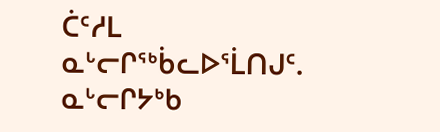ᑖᑦᓱᒪ ᓇᒡᓕᒋᖅᑳᓚᐅᕐᒫᑎᒍᑦ.
ᓇᒡᓕᒋᔭᒃᑲ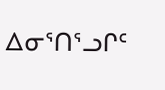ᐃᓂᕐᑎᕐᓗᒋᑦ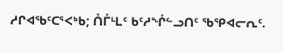ᓱᒋᐊᖃᑦᑕᕐᐸᒃᑲ; ᑍᒤᒻᒪᑦ ᑲᑦᓱᖕᒊᓪᓗᑎᑦ ᖃᕿᐊᓕᕆᑦ.